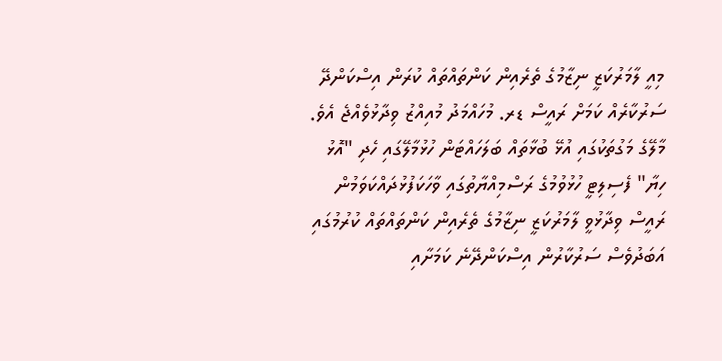މިއީ ލާމަރުކަޒީ ނިޒާމުގެ ތެރެއިން ކަންތައްތައް ކުރަން އިސްކަންދޭ ސަރުކާރެއް ކަމަށް ރައީސް ޑރ. މުހައްމަދު މުއިއްޒު ވިދާޅުވެއްޖެ އެވެ.
މާލޭގެ މަގުތަކުގައި އުޅޭ ބުޅާތައް ބަލަހައްޓަން ހުޅުމާލޭގައި ހެދި "އޮޅު ހިޔާ" ފެސިލިޓީ ހުޅުވުމުގެ ރަސްމިއްޔާތުގައި ވާހަކަފުޅުދައްކަވަމުން ރައީސް ވިދާޅުވީ ލާމަރުކަޒީ ނިޒާމުގެ ތެރެއިން ކަންތައްތައް ކުރުމުގައި އަބަދުވެސް ސަރުކާރުން އިސްކަންދޭނެ ކަމަށާއި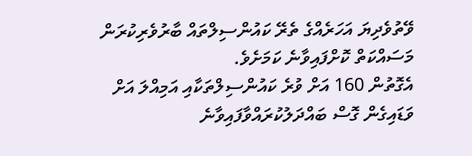ވޭތުވެދިޔަ އަހަރެއްގެ ތެރޭ ކައުންސިލްތައް ބާރުވެރިކުރަން މަސައްކަތް ކޮށްފައިވާނެ ކަމަށެވެ.
އެގޮތުން 160 އަށް ވުރެ ކައުންސިލްތަކާއި އަމިއްލަ އަށް ވަޑައިގެން ގޮސް ބައްދަލުކުރައްވާފައިވާނެ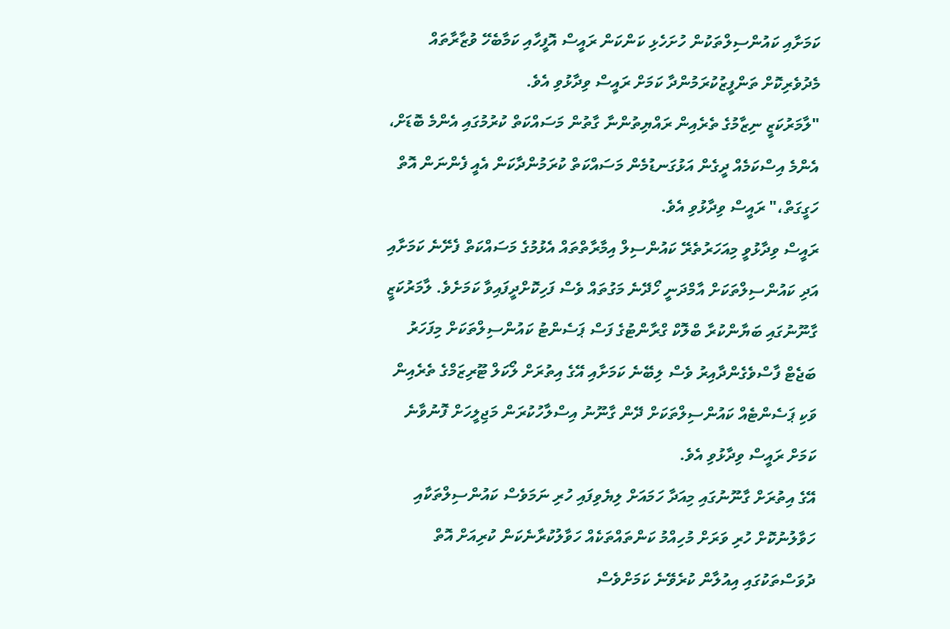ކަމަށާއި ކައުންސިލްތަކުން ހުށަހެޅި ކަންކަން ރައީސް އޮފީހާއި ކަމާބެހޭ ވުޒާރާތައް މެދުވެރިކޮށް ތަންފީޒުކުރަމުންދާ ކަމަށް ރައީސް ވިދާޅުވި އެވެ.
"ލާމަރުކަޒީ ނިޒާމުގެ ތެރެއިން ރައްޔިތުންނާ ގާތުން މަސައްކަތް ކުރުމުގައި އެންމެ ބޮޑަށް، އެންމެ އިސްކަމެއް ދީގެން އަޅުގަނޑުމެން މަސައްކަތް ކުރަމުންދާކަން އެއީ ފެންނަން އޮތް ހަގީގަތް،" ރައީސް ވިދާޅުވި އެވެ.
ރައީސް ވިދާޅުވީ މިއަހަރުތެރޭ ކައުންސިލް އިމާރާތްތައް އެޅުމުގެ މަސައްކަތް ފެށޭނެ ކަމަށާއި އަދި ކައުންސިލްތަކަށް އާމްދަނީ ހޯދޭނެ މަގުތައް ވެސް ފަހިކޮށްދީފައިވާ ކަމަށެވެ. ލާމަރުކަޒީ ގާނޫނުގައި ބަޔާންކުރާ ބްލޮކް ގްރާންޓުގެ ފަސް ޕަސެންޓު ކައުންސިލްތަކަށް މިފަހަރު ބަޖެޓް ފާސްވެގެންދާއިރު ވެސް ލިބޭނެ ކަމަށާއި އޭގެ އިތުރަށް ލޯކަލް ޓޫރިޒަމްގެ ތެރެއިން ވަކި ޕަސެންޓެއް ކައުންސިލްތަކަށް ދޭން ގާނޫނު އިސްލާހުކުރަން މަޖިލީހަށް ފޮނުވާނެ ކަމަށް ރައީސް ވިދާޅުވި އެވެ.
އޭގެ އިތުރަށް ގާނޫނުގައި މިއަދާ ހަމައަށް ލިޔެވިފައި ހުރި ނަމަވެސް ކައުންސިލްތަކާއި ހަވާލުނުކޮށް ހުރި ވަރަށް މުހިއްމު ކަންތައްތަކެއް ހަވާލުކުރާނެކަން ކުރިއަށް އޮތް ދުވަސްތަކުގައި އިއުލާން ކުރެވޭނެ ކަމަށްވެސް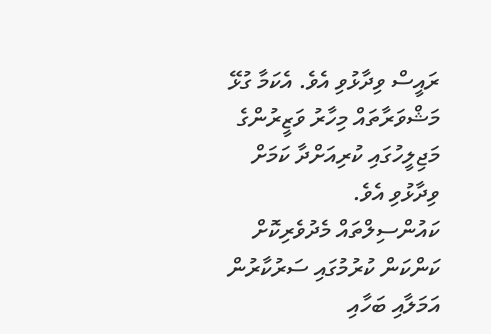ރައީސް ވިދާޅުވި އެވެ. އެކަމާ ގުޅޭ މަޝްވަރާތައް މިހާރު ވަޒީރުންގެ މަޖިލީހުގައި ކުރިއަށްދާ ކަމަށް ވިދާޅުވި އެވެ.
ކައުންސިލްތައް މެދުވެރިކޮށް ކަންކަން ކުރުމުގައި ސަރުކާރުން އަމަލާއި ބަހާއި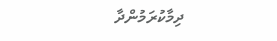ދިމާކުރަމުންދާ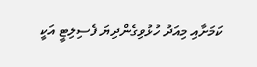ކަމަށާއި މިއަދު ހުޅުވިގެންދިޔަ ފެސިލިޓީ އަކީ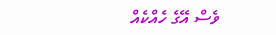ވެސް އޭގެ ހެއްކެއް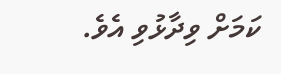ކަމަށް ވިދާޅުވި އެވެ.